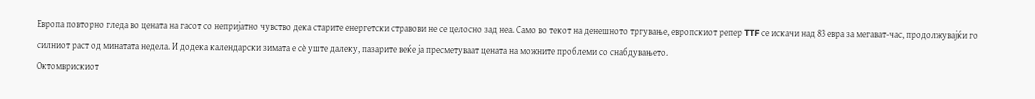Европа повторно гледа во цената на гасот со непријатно чувство дека старите енергетски стравови не се целосно зад неа. Само во текот на денешното тргување, европскиот репер TTF се искачи над 83 евра за мегават-час, продолжувајќи го силниот раст од минатата недела. И додека календарски зимата е сè уште далеку, пазарите веќе ја пресметуваат цената на можните проблеми со снабдувањето.
Октомврискиот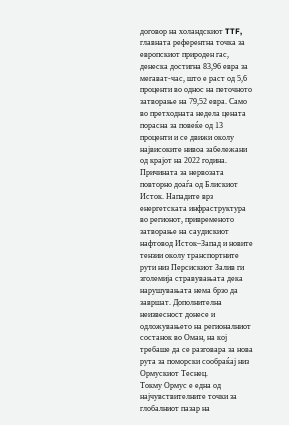договор на холандскиот TTF, главната референтна точка за европскиот природен гас, денеска достигна 83,96 евра за мегават-час, што е раст од 5,6 проценти во однос на петочното затворање на 79,52 евра. Само во претходната недела цената порасна за повеќе од 13 проценти и се движи околу највисоките нивоа забележани од крајот на 2022 година.
Причината за нервозата повторно доаѓа од Блискиот Исток. Нападите врз енергетската инфраструктура во регионот, привременото затворање на саудискиот нафтовод Исток–Запад и новите тензии околу транспортните рути низ Персискиот Залив ги зголемија стравувањата дека нарушувањата нема брзо да завршат. Дополнителна неизвесност донесе и одложувањето на регионалниот состанок во Оман, на кој требаше да се разговара за нова рута за поморски сообраќај низ Ормускиот Теснец.
Токму Ормус е една од најчувствителните точки за глобалниот пазар на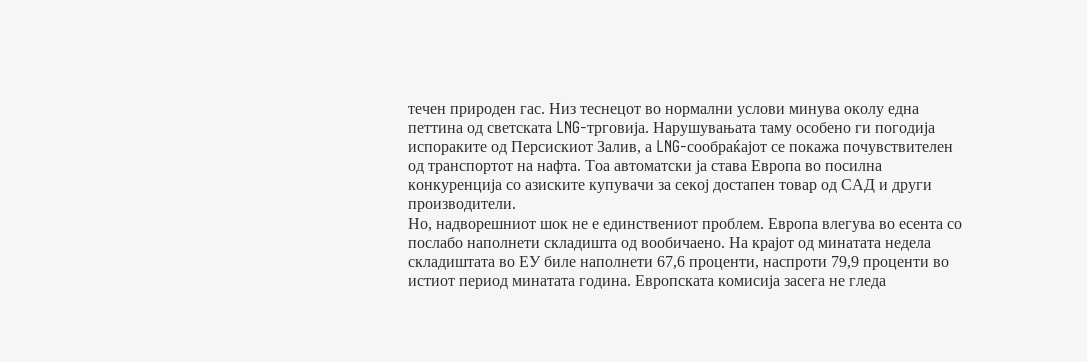течен природен гас. Низ теснецот во нормални услови минува околу една петтина од светската LNG-трговија. Нарушувањата таму особено ги погодија испораките од Персискиот Залив, а LNG-сообраќајот се покажа почувствителен од транспортот на нафта. Тоа автоматски ја става Европа во посилна конкуренција со азиските купувачи за секој достапен товар од САД и други производители.
Но, надворешниот шок не е единствениот проблем. Европа влегува во есента со послабо наполнети складишта од вообичаено. На крајот од минатата недела складиштата во ЕУ биле наполнети 67,6 проценти, наспроти 79,9 проценти во истиот период минатата година. Европската комисија засега не гледа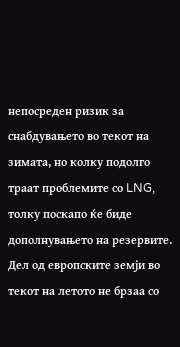непосреден ризик за снабдувањето во текот на зимата, но колку подолго траат проблемите со LNG, толку поскапо ќе биде дополнувањето на резервите.
Дел од европските земји во текот на летото не брзаа со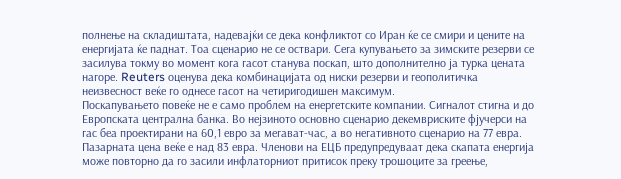полнење на складиштата, надевајќи се дека конфликтот со Иран ќе се смири и цените на енергијата ќе паднат. Тоа сценарио не се оствари. Сега купувањето за зимските резерви се засилува токму во момент кога гасот станува поскап, што дополнително ја турка цената нагоре. Reuters оценува дека комбинацијата од ниски резерви и геополитичка неизвесност веќе го однесе гасот на четиригодишен максимум.
Поскапувањето повеќе не е само проблем на енергетските компании. Сигналот стигна и до Европската централна банка. Во нејзиното основно сценарио декемвриските фјучерси на гас беа проектирани на 60,1 евро за мегават-час, а во негативното сценарио на 77 евра. Пазарната цена веќе е над 83 евра. Членови на ЕЦБ предупредуваат дека скапата енергија може повторно да го засили инфлаторниот притисок преку трошоците за греење,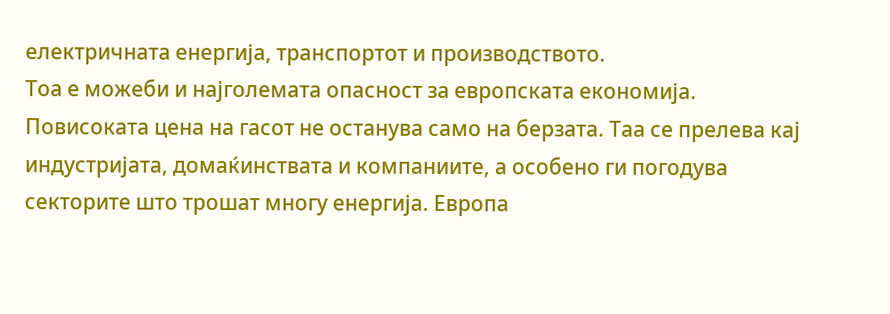електричната енергија, транспортот и производството.
Тоа е можеби и најголемата опасност за европската економија. Повисоката цена на гасот не останува само на берзата. Таа се прелева кај индустријата, домаќинствата и компаниите, а особено ги погодува секторите што трошат многу енергија. Европа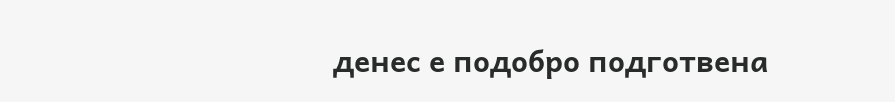денес е подобро подготвена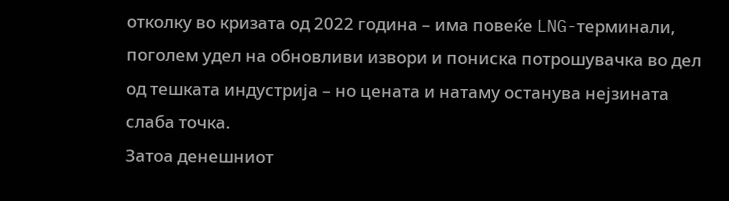отколку во кризата од 2022 година – има повеќе LNG-терминали, поголем удел на обновливи извори и пониска потрошувачка во дел од тешката индустрија – но цената и натаму останува нејзината слаба точка.
Затоа денешниот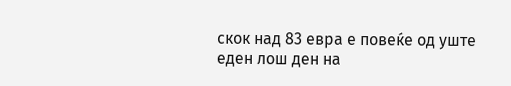скок над 83 евра е повеќе од уште еден лош ден на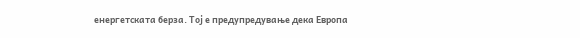енергетската берза. Тој е предупредување дека Европа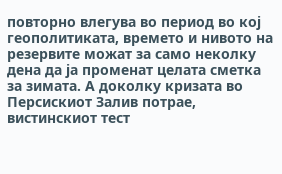повторно влегува во период во кој геополитиката, времето и нивото на резервите можат за само неколку дена да ја променат целата сметка за зимата. А доколку кризата во Персискиот Залив потрае, вистинскиот тест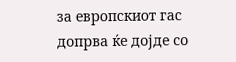за европскиот гас допрва ќе дојде со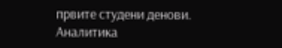првите студени денови.
Аналитика